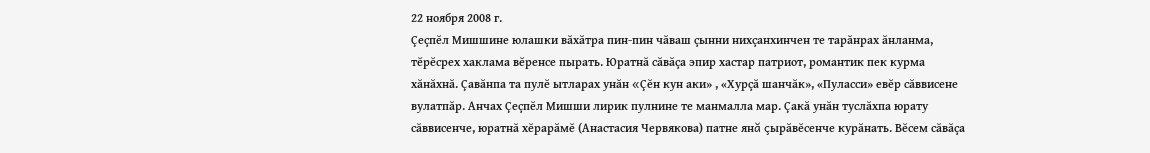22 ноября 2008 г.
Çеçпĕл Мишшине юлашки вăхăтра пин-пин чăваш çынни нихçанхинчен те тарăнрах ăнланма, тĕрĕсрех хаклама вĕренсе пырать. Юратнă сăвăçа эпир хастар патриот, романтик пек курма хăнăхнă. Çавăнпа та пулĕ ытларах унăн «Çĕн кун аки» , «Хурçă шанчăк», «Пуласси» евĕр сăввисене вулатпăр. Анчах Çеçпĕл Мишши лирик пулнине те манмалла мар. Çакă унăн туслăхпа юрату сăввисенче, юратнă хĕрарăмĕ (Анастасия Червякова) патне янă çырăвĕсенче курăнать. Вĕсем сăвăçа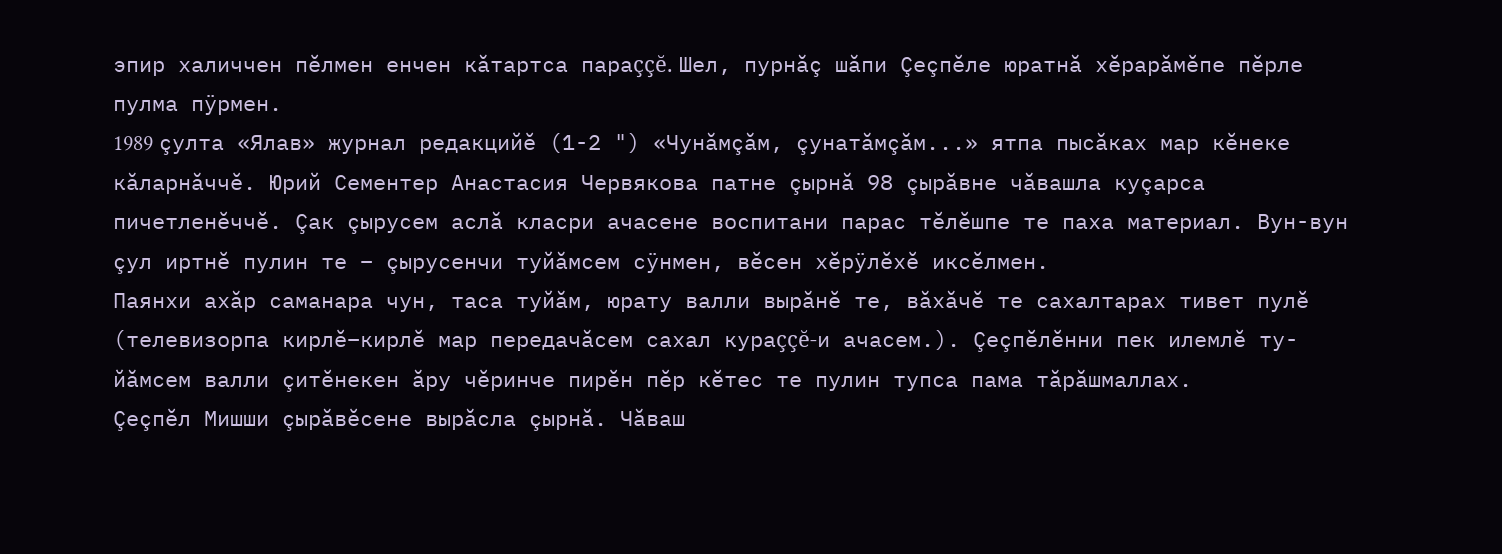эпир халиччен пĕлмен енчен кăтартса параççĕ. Шел, пурнăç шăпи Çеçпĕле юратнă хĕрарăмĕпе пĕрле пулма пÿрмен.
1989 çулта «Ялав» журнал редакцийĕ (1-2 ") «Чунăмçăм, çунатăмçăм...» ятпа пысăках мар кĕнеке кăларнăччĕ. Юрий Сементер Анастасия Червякова патне çырнă 98 çырăвне чăвашла куçарса пичетленĕччĕ. Çак çырусем аслă класри ачасене воспитани парас тĕлĕшпе те паха материал. Вун-вун çул иртнĕ пулин те – çырусенчи туйăмсем сÿнмен, вĕсен хĕрÿлĕхĕ иксĕлмен.
Паянхи ахăр саманара чун, таса туйăм, юрату валли вырăнĕ те, вăхăчĕ те сахалтарах тивет пулĕ (телевизорпа кирлĕ–кирлĕ мар передачăсем сахал кураççĕ-и ачасем.). Çеçпĕлĕнни пек илемлĕ ту-йăмсем валли çитĕнекен ăру чĕринче пирĕн пĕр кĕтес те пулин тупса пама тăрăшмаллах.
Çеçпĕл Мишши çырăвĕсене вырăсла çырнă. Чăваш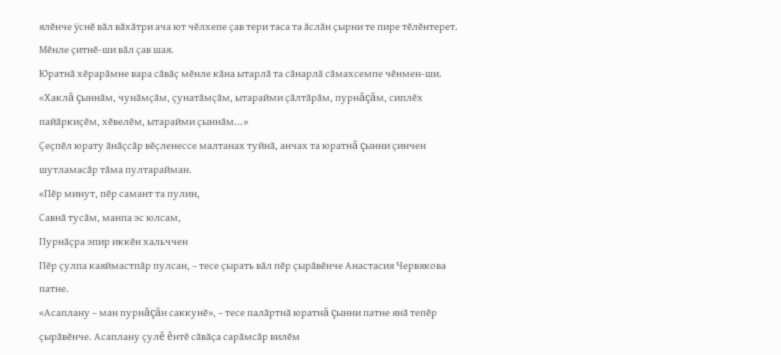ялĕнче ÿснĕ вăл вăхăтри ача ют чĕлхепе çав тери таса та ăслăн çырни те пире тĕлĕнтерет. Мĕнле çитнĕ-ши вăл çав шая.
Юратнă хĕрарăмне вара сăвăç мĕнле кăна ытарлă та сăнарлă сăмахсемпе чĕнмен-ши. «Хаклă çыннăм, чунăмçăм, çунатăмçăм, ытарайми çăлтăрăм, пурнăçăм, сиплĕх пайăркиçĕм, хĕвелĕм, ытарайми çыннăм...»
Çеçпĕл юрату ăнăçсăр вĕçленессе малтанах туйнă, анчах та юратнă çынни çинчен шутламасăр тăма пултарайман.
«Пĕр минут, пĕр самант та пулин,
Савнă тусăм, манпа эс юлсам,
Пурнăçра эпир иккĕн хальччен
Пĕр çулпа каяймастпăр пулсан, – тесе çырать вăл пĕр çырăвĕнче Анастасия Червякова патне.
«Асаплану – ман пурнăçăн саккунĕ», – тесе палăртнă юратнă çынни патне янă тепĕр çырăвĕнче. Асаплану çулĕ ĕнтĕ сăвăçа сарăмсăр вилĕм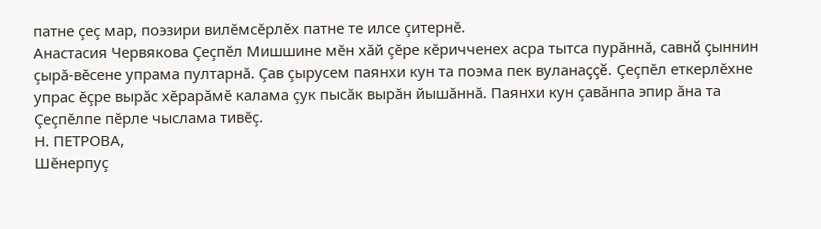патне çеç мар, поэзири вилĕмсĕрлĕх патне те илсе çитернĕ.
Анастасия Червякова Çеçпĕл Мишшине мĕн хăй çĕре кĕричченех асра тытса пурăннă, савнă çыннин çырă-вĕсене упрама пултарнă. Çав çырусем паянхи кун та поэма пек вуланаççĕ. Çеçпĕл еткерлĕхне упрас ĕçре вырăс хĕрарăмĕ калама çук пысăк вырăн йышăннă. Паянхи кун çавăнпа эпир ăна та Çеçпĕлпе пĕрле чыслама тивĕç.
Н. ПЕТРОВА,
Шĕнерпуç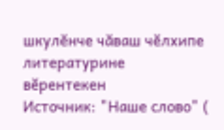шкулĕнче чăваш чĕлхипе
литературине
вĕрентекен
Источник: "Наше слово" (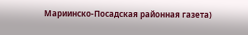Мариинско-Посадская районная газета)